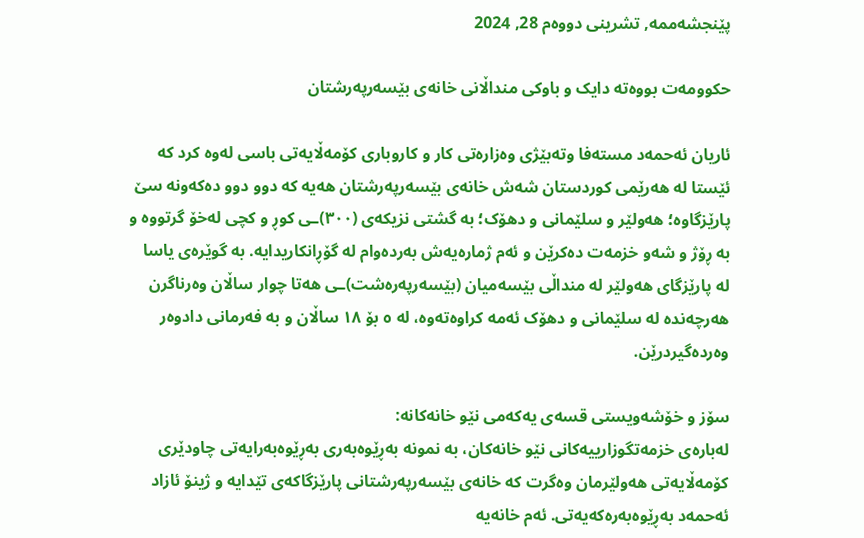پێنجشەممە, تشرینی دووه‌م 28, 2024

حکوومەت بووەتە دایک و باوکی منداڵانی خانەی بێسەرپەرشتان

ئاریان ئەحمەد مستەفا وتەبێژی وەزارەتی کار و کاروباری کۆمەڵایەتی باسی لەوە کرد کە ئێستا لە هەرێمی کوردستان شەش خانەی بێسەرپەرشتان هەیە کە دوو دوو دەکەونە سێ پارێزگاوە؛ هەولێر و سلێمانی و دهۆک؛ بە گشتی نزیکەی (٣٠٠)ـی کوڕ و کچی لەخۆ گرتووە و بە ڕۆژ و شەو خزمەت دەکرێن و ئەم ژمارەیەش بەردەوام لە گۆڕانکاریدایە. به‌ گوێره‌ی یاسا له‌ پارێزگای هه‌ولێر له‌ منداڵی بێسەمیان (بێسەرپەرەشت)ـی هەتا چوار ساڵان وەرناگرن هەرچەندە لە سلێمانی و دهۆک ئەمە کراوەتەوە، لە ٥ بۆ ١٨ ساڵان و بە فەرمانی دادوەر وەردەگیردرێن.

سۆز و خۆشەویستی قسەی یەکەمی نێو خانەکانە:
لەبارەی خزمەتگوزارییەکانی نێو خانەکان، بە نمونە بەڕێوەبەری بەڕێوەبەرایەتی چاودێری کۆمەڵایەتی هەولێرمان وەگرت کە خانەی بێسەرپەرشتانی پارێزگاکەی تێدایە و ژینۆ ئازاد ئەحمەد بەڕێوەبەرەکەیەتی. ئەم خانەیە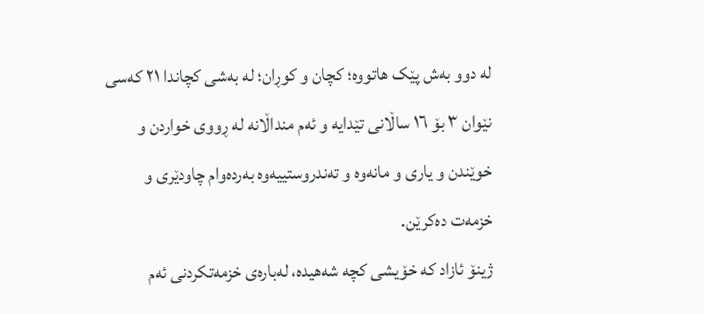لە دوو بەش پێک هاتووە؛ کچان و كوڕان؛ له‌ به‌شی كچاندا ٢١ کەسی‌ نێوان ٣ بۆ ١٦ ساڵانی تێدایە و ئەم منداڵانە لە ڕووی خواردن و خوێندن و یاری و مانەوە و تەندروستییەوە بەردەوام چاودێری و خزمەت دەکرێن.
ژینۆ ئازاد کە خۆیشی کچە شەهیدە، لەبارەی خزمەتکردنی ئەم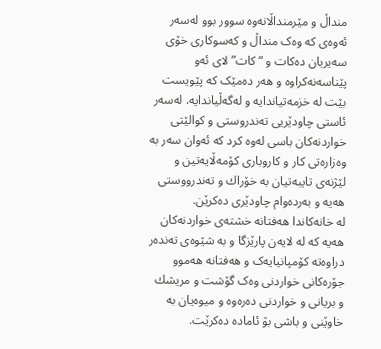منداڵ و مێرمنداڵانەوە سوور بوو لەسەر ئەوەی کە وەک منداڵ و کەسوکاری خۆی سەیریان دەکات و “کات” لای ئەو پێناسەنەکراوە و هەر دەمێک کە پێویست بێت لە خزمەتیاندایە و لەگەڵیاندایە. لەسەر ئاستی چاودێریی ته‌ندروستی و كوالێتی خواردنه‌كان باسی لەوە کرد کە ئەوان‌ سه‌ر به‌ وه‌زاره‌تی كار و كاروباری كۆمه‌ڵایه‌تین و لێژنه‌ی تایبه‌تیان‌ به‌ خۆراك و تەندرووستی هەیە و به‌رده‌وام چاودێری دەکرێن.
لە خانەکاندا هه‌فتانه‌ خشته‌ی خواردنه‌كان هەیە کە له‌ لایه‌ن پارێزگا و بە شێوەی‌ ته‌نده‌ر دراوەتە کۆمپانیایەک و هه‌فتانه‌ هه‌موو جۆره‌كانی خواردنی وەک گۆشت و مریشك و بریانی و خواردنی ده‌ره‌وه‌ و میوەیان بە خاوێنی و باشی بۆ ئامادە دەکرێت.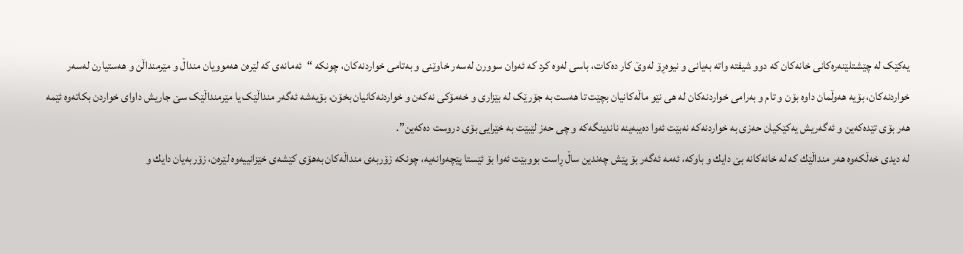یەکێک لە چێشتلێنەرەکانی خانەکان کە دوو شیفتە واتە بەیانی و نیوەڕۆ لەوێ کار دەکات، باسی لەوە کرد کە ئەوان سوورن لەسەر خاوێنی و بەتامی خواردنەکان، چونکە “ئەمانەی کە لێرەن هەموویان منداڵ و مێرمنداڵن و هەستیارن لەسەر خواردنەکان، بۆیە هەوڵمان داوە بۆن و تام و بەرامی خواردنەکان لە هی نێو ماڵەکانیان بچێت تا هەست بە جۆرێک لە بێزاری و خەمۆکی نەکەن و خواردنەکانیان بخۆن، بۆیەشە ئەگەر منداڵێک یا مێرمنداڵێک سێ جاریش داوای خواردن بکاتەوە ئێمە هەر بۆی تێدەکەین و ئەگەریش یەکێکیان حەزی بە خواردنەکە نەبێت ئەوا دەیبەینە ناندینگەکە و چی حەز لێبێت بە خێرایی بۆی دروست دەکەین”.
له‌ دیدی خه‌ڵكه‌وه‌ هه‌ر منداڵێك کە لە خانەکانە بێ دایك و باوكە، ئەمە ئەگەر بۆ پێش چەندین ساڵ ڕاست بووبێت ئەوا بۆ ئێستا پێچەوانەیە، چونکە زۆربه‌ی منداڵەکان به‌هۆی كێشه‌ی خێزانییه‌وه‌ لێره‌ن، زۆربه‌یان دایك و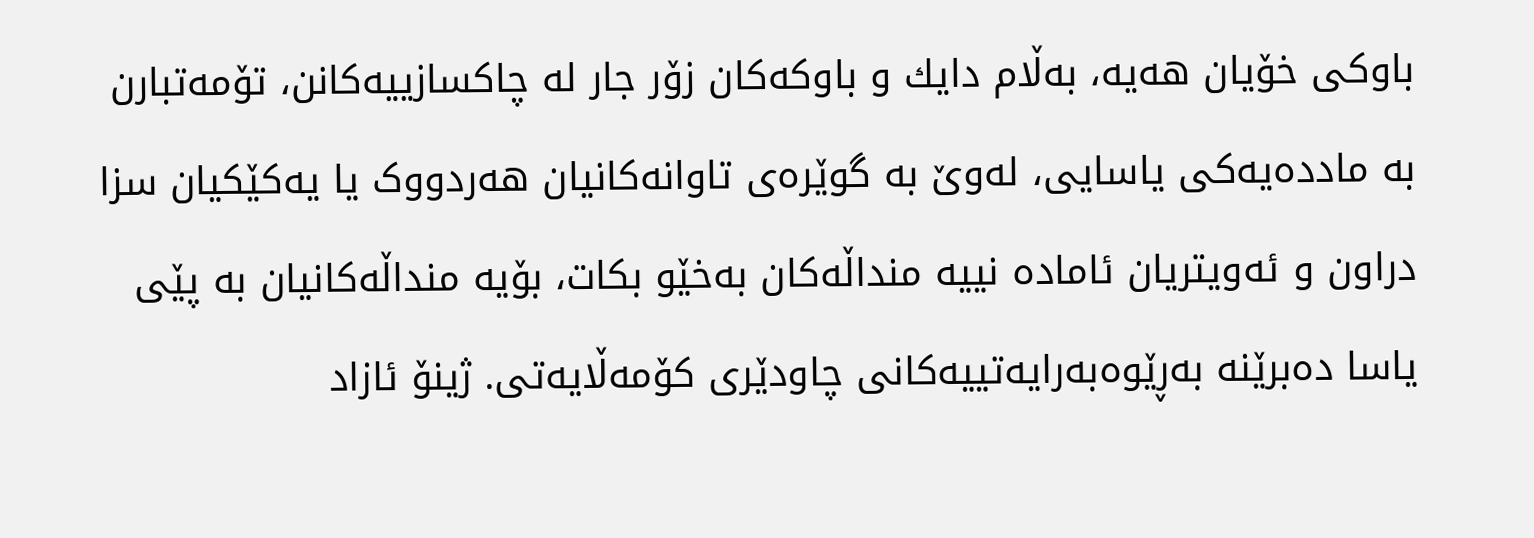باوكی خۆیان هه‌یه‌‌، به‌ڵام دایك و باوكه‌كان زۆر جار له‌ چاكسازییه‌كانن، تۆمه‌تبارن به‌ مادده‌یه‌كی یاسایی، له‌وێ به‌ گوێره‌ی تاوانه‌کانیان هەردووک یا یەکێکیان سزا دراون‌ و ئەویتریان ئامادە نییه‌ منداڵه‌كان به‌خێو بكات، بۆیه‌ منداڵه‌كانیان بە پێی یاسا دەبرێنە بەڕێوەبەرایەتییەکانی چاودێری کۆمەڵایەتی. ژینۆ ئازاد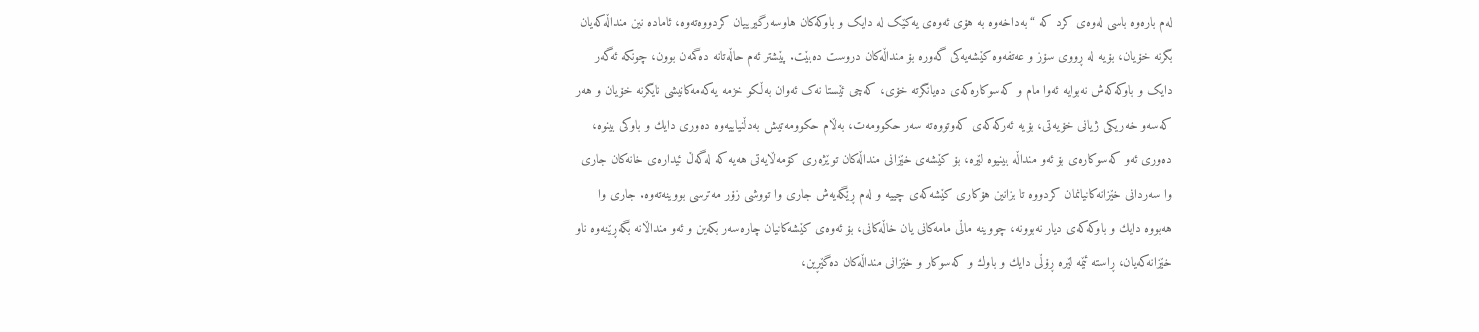لەم بارەوە باسی لەوەی کرد کە “بەداخەوە بە هۆی ئەوەی یەکێک لە دایک و باوکەکان هاوسەرگیرییان کردووەتەوە، ئامادە نین منداڵەکەیان بگرنە خۆیان، بۆیە لە ڕووی سۆز و عەتفەوە كێشه‌یەکی گەورە بۆ منداڵەکان دروست دەبێت. پێشتر ئەم حاڵەتانە دەگمەن بوون، چونکە ئەگەر دایک و باوکەکەش نەبوایە ئەوا مام و کەسوکارەکەی دەیانگرتە خۆی، کەچی ئێستا نەک ئەوان بەڵکو خزمە یەکەمەکانیشی نایگرنە خۆیان و هه‌ر كه‌سەو خه‌ریكی ژیانی خۆیه‌تی، بۆیه‌ ئه‌ركه‌كه‌ی كه‌وتووه‌ته‌ سه‌ر حكوومه‌ت، به‌ڵام حكوومه‌تیش به‌دڵنیاییه‌وه‌ ده‌وری دایك و باوكی بینوه‌، ده‌وری ئه‌و كه‌سوكاره‌ی بۆ ئه‌و منداڵه‌ بینیوه‌ لێره‌، بۆ كێشه‌ی خێزانی منداڵەکان توێژەری کۆمەڵایەتی هەیە کە لەگەڵ ئیدارەی خانەکان جاری وا سه‌ردانی خێزانەکانیانمان كردووه‌ تا بزانین هۆكاری كێشه‌كه‌ی چییه‌ و لەم ڕێگەیەش جاری وا‌ تووشی زۆر مه‌ترسی بووینەتەوە. جاری وا هه‌بووه‌ دایك و باوكه‌كه‌ی دیار نه‌بوونه‌، چووینه‌ ماڵی مامه‌كانی یان خاڵه‌كانی، بۆ ئه‌وه‌ی کێشەکانیان چارەسەر بکەین و ئه‌و منداڵانە‌ بگه‌ڕێنه‌وه‌ ناو خێزانه‌كه‌یان، ڕاسته‌ ئێمه‌ لێره‌ ڕۆڵی دایك و باوك و كه‌سوكار و خێزانی منداڵه‌كان ده‌گێڕین،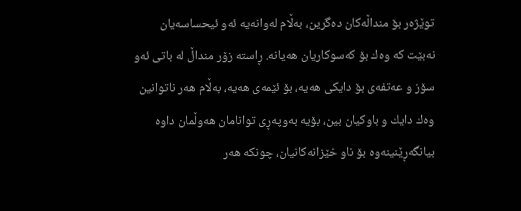توێژەر بۆ منداڵه‌كان‌ ده‌گرین، به‌ڵام له‌وانه‌یە ئه‌و ئیحساسه‌یان نەبێت کە وه‌ك بۆ کەسوکاریان هەیانە. ڕاسته‌ زۆر منداڵ له‌ باتی ئه‌و سۆز و عه‌تفه‌ی بۆ دایكی هه‌یه‌، بۆ ئێمه‌ی هەیە، به‌ڵام هه‌ر ناتوانین وه‌ك دایك و باوكیان بین، بۆیه‌ به‌وپه‌ڕی توانامان هه‌وڵمان داوه بیانگەڕێنینەوە بۆ ناو خێزانه‌كانیان، چونكه‌ هه‌ر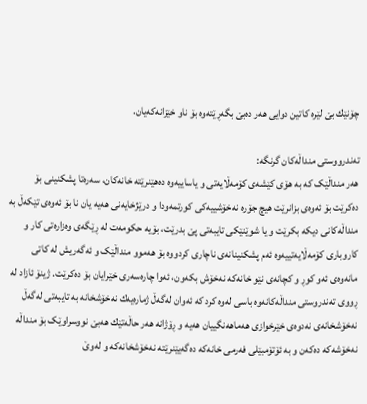چۆنێك بێ لێره‌ کاتین دوایی هه‌ر ده‌بێ بگه‌ڕێته‌وه‌ بۆ ناو خێزانه‌كه‌یان.

تەندرووستی منداڵەکان گرنگە:
هەر منداڵێک کە بە هۆی کێشەی کۆمەڵایەتی و یاساییەوە دەهێنرێتە خانەکان، سەرەتا پشکنینی بۆ دەکرێت بۆ ئەوەی بزانرێت هیچ جۆرە نەخۆشییەکی کورتمەودا و درێژخایەنی هەیە یان نا بۆ ئەوەی تێکەڵ بە منداڵەکانی دیکە بکرێت و یا شوێنێکی تایبەتی پێ بدرێت، بۆیە حکومەت لە ڕێگەی وەزارەتی کار و کاروباری کۆمەڵایەتییەوە ئەم پشکنینانەی ناچاری کردووە بۆ هەموو منداڵێک و ئەگەریش لە کاتی مانەوەی ئەو کوڕ و کچانەی نێو خانەکە نەخۆش بکەون، ئەوا چارەسەری خێرایان بۆ دەکرێت. ژینۆ ئازاد له‌ ڕووی ته‌ندروستی منداڵه‌كانەوە باسی لەوە کرد کە ئەوان له‌گه‌ڵ ژماره‌یه‌ك نه‌خۆشخانه‌ به‌ تایبه‌تی له‌گه‌ڵ نه‌خۆشخانه‌ی نه‌دوه‌ی خێرخوازی هه‌ماهه‌نگییان هه‌یه‌ و ڕۆژانه‌ هه‌ر حاڵه‌تێك هه‌بێ نووسراوێک بۆ منداڵە نەخۆشەکە دەکەن و بە ئۆتۆمبێلی فەرمی خانەکە دەگەیێنرێتە نەخۆشخانەکە و لەوێ‌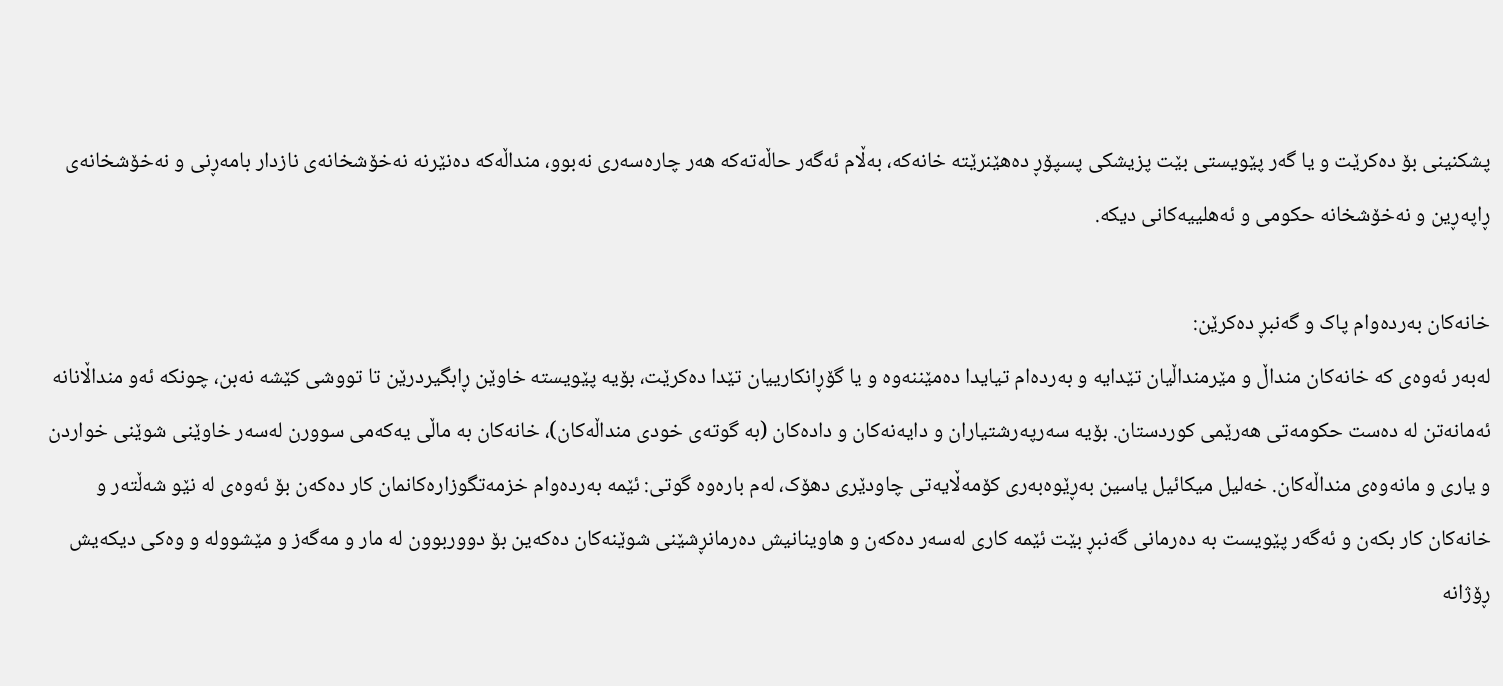پشكنینی بۆ دەکرێت و یا گەر پێویستی بێت‌ پزیشکی پسپۆڕ دەهێنرێتە خانەکە، بەڵام ئە‌گه‌ر حاڵه‌ته‌كه‌ هەر چاره‌سه‌ری نه‌بوو، منداڵه‌كە‌ ده‌نێرنە نه‌خۆشخانه‌ی نازدار بامه‌ڕنی و نه‌خۆشخانه‌ی ڕاپه‌ڕین و نەخۆشخانە حکومی و ئەهلییەکانی دیکە.

خانەکان بەردەوام پاک و گەنبڕ دەکرێن:
لەبەر ئەوەی کە خانەکان منداڵ و مێرمنداڵیان تێدایە و بەردەام تیایدا دەمێننەوە و یا گۆڕانکارییان تێدا دەکرێت، بۆیە پێویستە خاوێن ڕابگیردرێن تا تووشی کێشە نەبن، چونکە ئەو منداڵانانە ئەمانەتن لە دەست حکومەتی هەرێمی کوردستان. بۆیە سەرپەرشتیاران و دایەنەکان و دادەکان (بە گوتەی خودی منداڵەکان)، خانەکان بە ماڵی یەکەمی سوورن لەسەر خاوێنی شوێنی خواردن و یاری و مانەوەی منداڵەکان. خەلیل میکائیل یاسین بەڕێوەبەری کۆمەڵایەتی چاودێری دهۆک، لەم بارەوە گوتی: ئێمە بەردەوام خزمەتگوزارەکانمان کار دەکەن بۆ ئەوەی لە نێو شەڵتەر و خانەکان کار بکەن و ئەگەر پێویست بە دەرمانی گەنبڕ بێت ئێمە کاری لەسەر دەکەن و هاوینانیش دەرمانڕشێنی شوێنەکان دەکەین بۆ دووربوون لە مار و مەگەز و مێشوولە و وەکی دیکەیش ڕۆژانە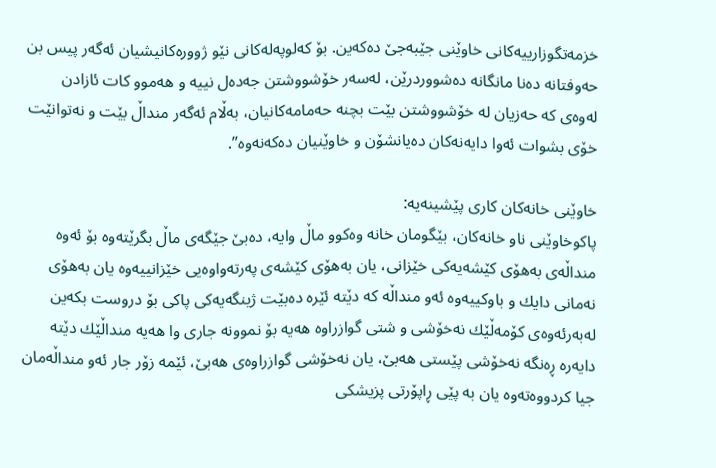خزمەتگوزارییەکانی خاوێنی جێبەجێ دەکەین. بۆ کەلوپەلەکانی نێو ژوورەکانیشیان ئەگەر پیس بن حەوفتانە دەنا مانگانە دەشووردرێن، لەسەر خۆشووشتن جەدەل نییە و هەموو کات ئازادن لەوەی کە حەزیان لە خۆشووشتن بێت بچنە حەمامەکانیان، بەڵام ئەگەر منداڵ بێت و نەتوانێت خۆی بشوات ئەوا دایەنەکان دەیانشۆن و خاوێنیان دەکەنەوە”.

خاوێنی خانەکان کاری پێشینەیە:
پاكوخاوێنی ناو خانه‌كان، بێگومان خانه‌ وه‌كوو ماڵ وایه‌، ده‌بێ جێگه‌ی ماڵ بگرێته‌وه‌ بۆ ئه‌وه‌ منداڵه‌ی به‌هۆی كێشه‌یه‌كی خێزانی، یان به‌هۆی كێشه‌ی په‌رته‌واوه‌یی خێزانییه‌وه‌ یان به‌هۆی نه‌مانی دایك و باوكییه‌وه‌ ئه‌و منداڵه‌ كه‌ دێته‌ ئێره‌ ده‌بێت ژینگه‌یه‌كی پاكی بۆ دروست بكه‌ین له‌به‌رئه‌وه‌ی كۆمه‌ڵێك نه‌خۆشی و شتی گوازراوه‌ هه‌یه‌ بۆ نموونه‌ جاری وا هه‌یه‌ منداڵێك دێته‌ دایه‌ره‌ ڕه‌نگه‌ نه‌خۆشی پێستی هه‌بێ، یان نه‌خۆشی گوازراوه‌ی هه‌بێ، ئێمه‌ زۆر جار ئه‌و منداڵه‌مان جیا كردووه‌ته‌وه‌ یان به‌ پێی ڕاپۆرتی پزیشكی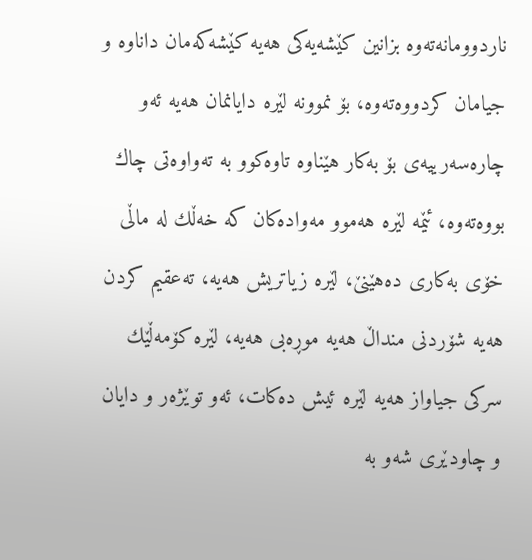ناردوومانه‌ته‌وه‌ بزانین كێشه‌یه‌كی هه‌یه‌ كێشه‌كه‌مان داناوه‌ و جیامان كردووه‌ته‌وه‌، بۆ نموونه‌ لێره‌ دایانمان هه‌یه‌ ئه‌و چاره‌سه‌رییه‌ی بۆ به‌كار هێناوه‌ تاوه‌كوو به‌ ته‌واوه‌تی چاك بووه‌ته‌وه‌، ئێمه‌ لێره‌ هه‌موو مه‌واده‌كان كه‌ خه‌ڵك له‌ ماڵی خۆی به‌كاری ده‌هێنێ، لێره‌ زیاتریش هه‌یه‌، ته‌عقیم كردن هه‌یه‌ شۆردنی منداڵ هه‌یه موڕه‌بی هه‌یه‌‌، لێره‌ كۆمه‌ڵێك سركی جیاواز هه‌یه‌ لێره‌ ئیش ده‌كات، ئه‌و توێژه‌ر و دایان و چاودێری شه‌و به‌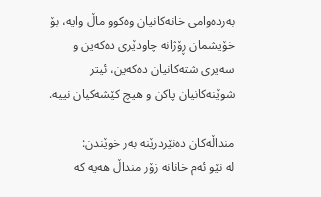به‌رده‌وامی خانه‌كانیان وه‌كوو ماڵ وایه‌، بۆ خۆیشمان ڕۆژانه‌ چاودێری ده‌كه‌ین و سه‌یری شته‌كانیان ده‌كه‌ین، ئیتر شوێنه‌كانیان پاكن و هیچ كێشه‌كیان نییه‌.

منداڵەکان دەنێردرێنە بەر خوێندن:
لە نێو ئەم خانانە زۆر منداڵ هه‌یه‌ كه‌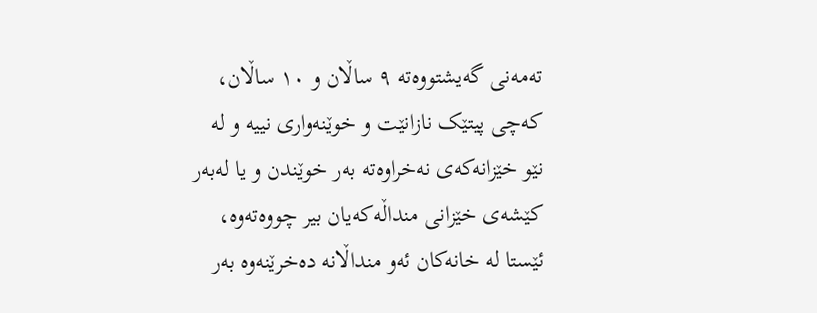ته‌مه‌نی گه‌یشتووه‌ته‌ ٩ ساڵان و ١٠ ساڵان، کەچی پیتێک نازانێت و خوێنەواری نییە و لە نێو خێزانەکەی نەخراوەتە بەر خوێندن و یا لەبەر كێشه‌ی خێزانی منداڵه‌كه‌یان بیر چووه‌ته‌وه‌، ئێستا لە خانەکان ئەو منداڵانە دەخرێنەوە‌ به‌ر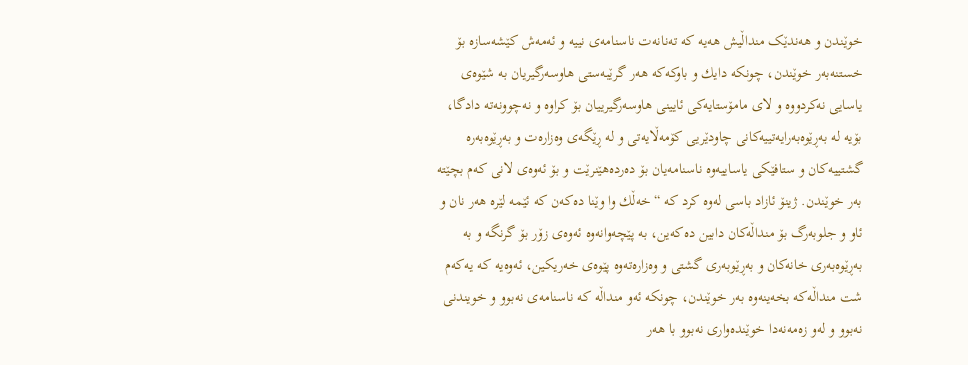خوێندن و هەندێک منداڵیش هەیە کە تەنانەت ناسنامه‌ی نییه‌ و ئەمەش کێشەسازە بۆ خستنەبەر خوێندن، چونکە دایك و باوكه‌كه‌ هه‌ر گرێبه‌ستی هاوسه‌رگیریان بە شێوەی یاسایی نەکردووە و لای مامۆستایەکی ئایینی هاوسەرگیرییان بۆ کراوە و نەچوونەتە دادگا، بۆیە لە بەڕێوەبەرایەتییەکانی چاودێریی کۆمەڵایەتی و لە ڕێگەی وه‌زاره‌ت و به‌ڕێوه‌به‌رە گشتییه‌کان و‌ ستافێكی یاساییەوە‌ ناسنامەیان بۆ ده‌ردەهێنرێت و بۆ ئه‌وه‌ی لانی كه‌م بچێته‌ به‌ر خوێندن. ژینۆ ئازاد باسی لەوە کرد کە “خه‌ڵك وا وێنا ده‌كەن کە ئێمه‌ لێره‌ هه‌ر نان و ئاو و جلوبه‌رگ بۆ منداڵەکان دابین ده‌كه‌ین، بە پێچەوانەوە ئه‌وه‌ی زۆر بۆ گرنگە و بە بە‌ڕێوه‌به‌ری خانەکان و به‌ڕێوبه‌ری گشتی و وه‌زاره‌تەوە پێوەی خه‌ریكین، ئەوەیە کە یه‌كه‌م شت منداڵه‌كه‌ بخه‌ینه‌وه‌ به‌ر خوێندن، چونكه‌ ئه‌و منداڵه‌ كه‌ ناسنامه‌ی نه‌بوو و خویندنی نه‌بوو و له‌و زه‌مه‌نه‌دا خوێنده‌واری نه‌بوو با هه‌ر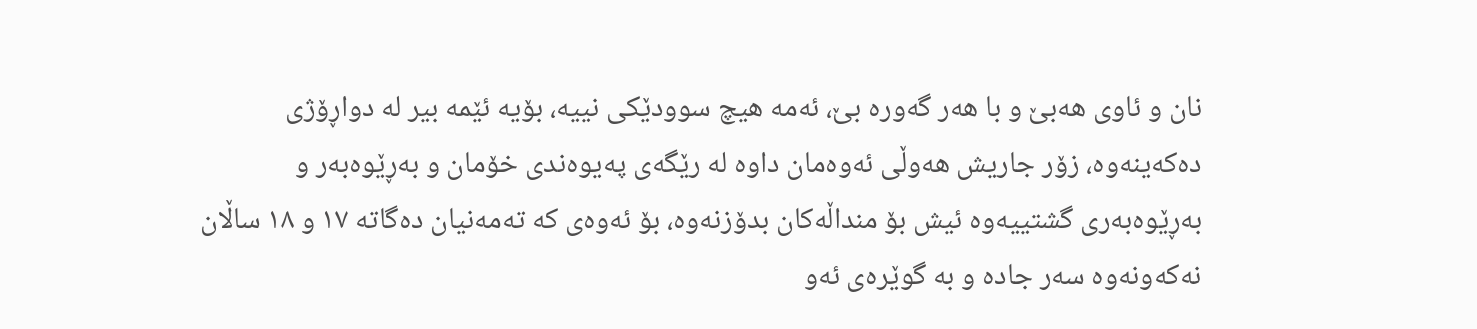نان و ئاوی هه‌بێ و با هه‌ر گه‌وره‌ بێ، ئه‌مه‌ هیچ سوودێکی نییه،‌ بۆیه‌ ئێمه‌ بیر له‌ دواڕۆژی ده‌كه‌ینه‌وه‌، زۆر جاریش هه‌وڵی ئه‌وه‌مان داوه‌ له‌ رێگه‌ی په‌یوه‌ندی خۆمان و به‌ڕێوه‌به‌ر و به‌ڕێوه‌به‌ری گشتییەوە ئیش بۆ منداڵه‌كان بدۆزنه‌وه‌، بۆ ئه‌وه‌ی كه‌ ته‌مه‌نیان ده‌گاته‌ ١٧ و ١٨ ساڵان نەکەونەوە سه‌ر جادە و‌ به‌ گوێره‌ی ئه‌و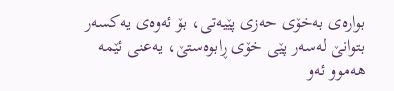بواره‌ی به‌خۆی حه‌زی پێیه‌تی، بۆ ئه‌وه‌ی یه‌كسه‌ر بتوانێ له‌سه‌ر پێی خۆی ڕابوه‌ستێ، یه‌عنی ئێمه‌ هه‌موو ئه‌و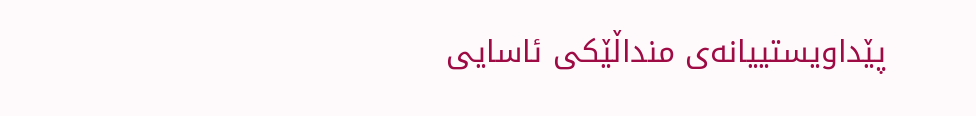پێداویستییانه‌ی منداڵێكی ئاسایی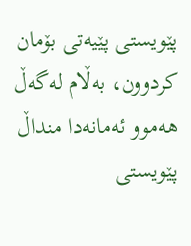پێویستی پێیه‌تی بۆمان كردوون، به‌ڵام له‌گه‌ڵ هه‌موو ئه‌مانه‌دا منداڵ پێویستی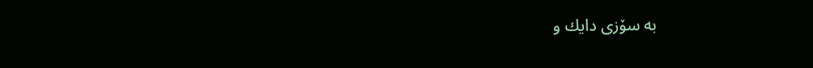به‌ سۆزی دایك و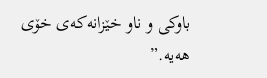باوكی و ناو خێزانه‌كه‌ی خۆی هه‌یه‌.”